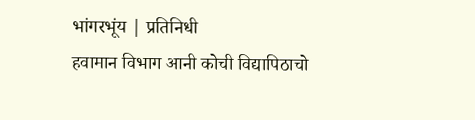भांगरभूंय | प्रतिनिधी
हवामान विभाग आनी कोची विद्यापिठाचो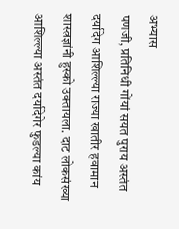अभ्यास
पणजी, प्रतिनिधी गोंयां सयत पुराय अस्तंत दर्यादेग आशिल्ल्या राज्या खातीर हवामान शास्त्रज्ञांनी हुस्को उक्तायला. दाट लोकसंख्या आशिल्ल्या अस्तंत दर्यादेगेर फुडल्या कांय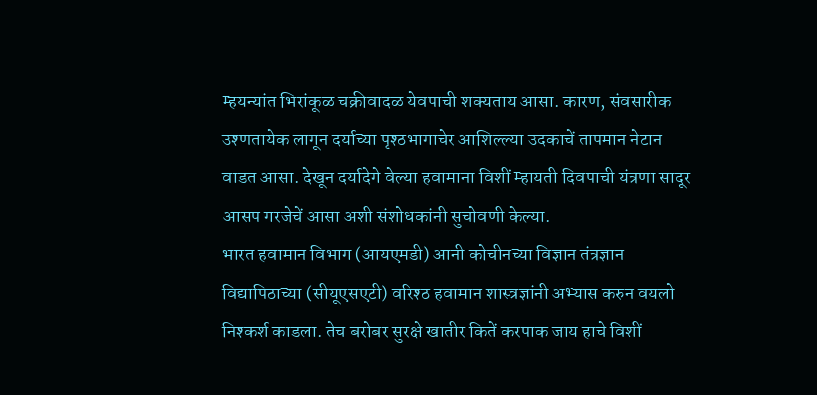म्हयन्यांत भिरांकूळ चक्रीवादळ येवपाची शक्यताय आसा. कारण, संवसारीक उश्णतायेक लागून दर्याच्या पृश्ठभागाचेर आशिल्ल्या उदकाचें तापमान नेटान वाडत आसा. देखून दर्यादेगे वेल्या हवामाना विशीं म्हायती दिवपाची यंत्रणा सादूर आसप गरजेचें आसा अशी संशोधकांनी सुचोवणी केल्या.
भारत हवामान विभाग (आयएमडी) आनी कोचीनच्या विज्ञान तंत्रज्ञान विद्यापिठाच्या (सीयूएसएटी) वरिश्ठ हवामान शास्त्रज्ञांनी अभ्यास करुन वयलो निश्कर्श काडला. तेच बरोबर सुरक्षे खातीर कितें करपाक जाय हाचे विशीं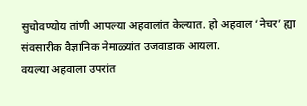सुचोवण्योय तांणी आपल्या अहवालांत केल्यात. हो अहवाल ‘नेचर’ ह्या संवसारीक वैज्ञानिक नेमाळ्यांत उजवाडाक आयला.
वयल्या अहवाला उपरांत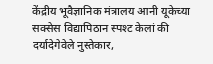केंद्रीय भूवैज्ञानिक मंत्रालय आनी यूकेच्या सक्सेस विद्यापिठान स्पश्ट केलां की दर्यादेगेवेले नुस्तेकार,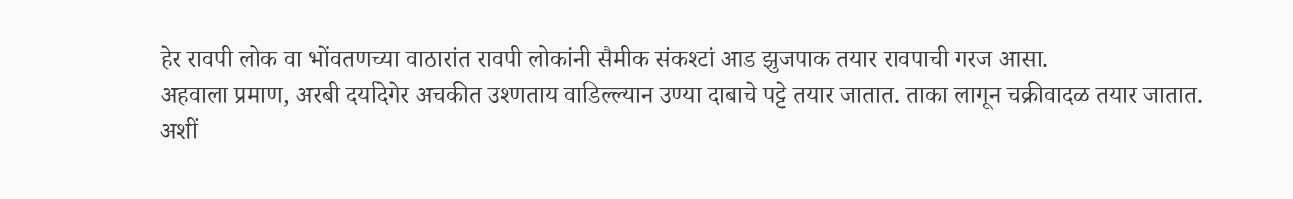हेर रावपी लोक वा भोंवतणच्या वाठारांत रावपी लोकांनी सैमीक संकश्टां आड झुजपाक तयार रावपाची गरज आसा.
अहवाला प्रमाण, अरबी दर्यादेगेर अचकीत उश्णताय वाडिल्ल्यान उण्या दाबाचे पट्टे तयार जातात. ताका लागून चक्रीवादळ तयार जातात. अशीं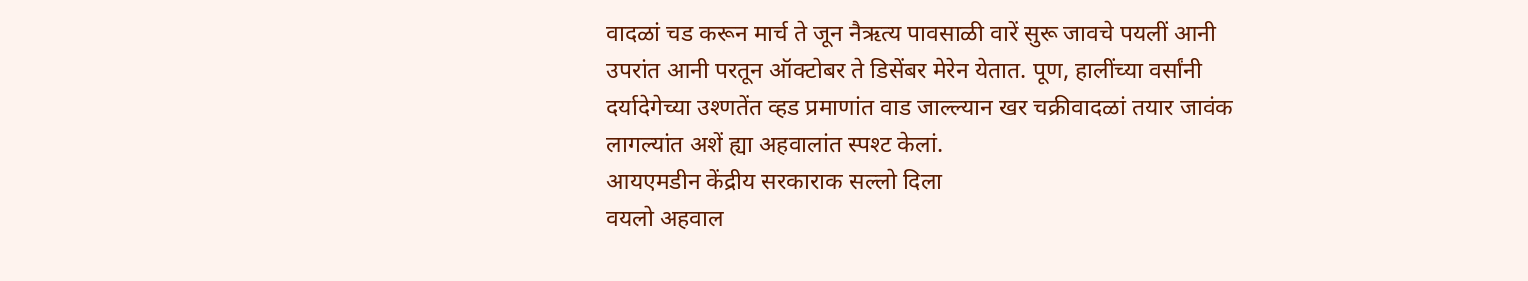वादळां चड करून मार्च ते जून नैऋत्य पावसाळी वारें सुरू जावचे पयलीं आनी उपरांत आनी परतून ऑक्टोबर ते डिसेंबर मेरेन येतात. पूण, हालींच्या वर्सांनी दर्यादेगेच्या उश्णतेंत व्हड प्रमाणांत वाड जाल्ल्यान खर चक्रीवादळां तयार जावंक लागल्यांत अशें ह्या अहवालांत स्पश्ट केलां.
आयएमडीन केंद्रीय सरकाराक सल्लो दिला
वयलो अहवाल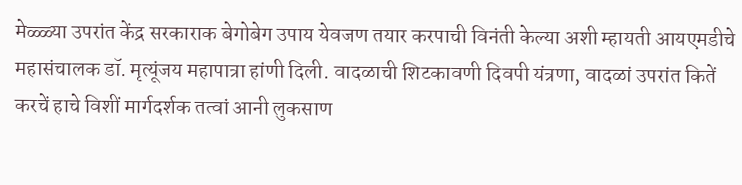मेळ्ळ्या उपरांत केंद्र सरकाराक बेगोबेग उपाय येवजण तयार करपाची विनंती केल्या अशी म्हायती आयएमडीचे महासंचालक डॉ. मृत्यूंजय महापात्रा हांणी दिली. वादळाची शिटकावणी दिवपी यंत्रणा, वादळां उपरांत कितें करचें हाचे विशीं मार्गदर्शक तत्वां आनी लुकसाण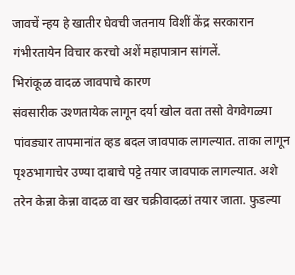जावचें न्हय हे खातीर घेवची जतनाय विशीं केंद्र सरकारान गंभीरतायेन विचार करचो अशें महापात्रान सांगलें.
भिरांकूळ वादळ जावपाचे कारण
संवसारीक उश्णतायेक लागून दर्या खोल वता तसो वेगवेगळ्या पांवड्यार तापमानांत व्हड बदल जावपाक लागल्यात. ताका लागून पृश्ठभागाचेर उण्या दाबाचे पट्टे तयार जावपाक लागल्यात. अशे तरेन केन्ना केन्ना वादळ वा खर चक्रीवादळां तयार जाता. फुडल्या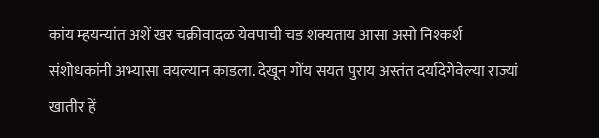कांय म्हयन्यांत अशें खर चक्रीवादळ येवपाची चड शक्यताय आसा असो निश्कर्श संशोधकांनी अभ्यासा वयल्यान काडला. देखून गोंय सयत पुराय अस्तंत दर्यादेगेवेल्या राज्यां खातीर हें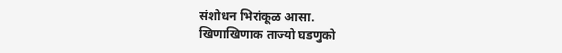संशोधन भिरांकूळ आसा.
खिणाखिणाक ताज्यो घडणुको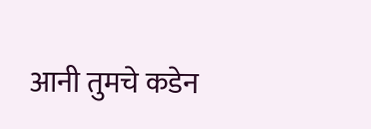आनी तुमचे कडेन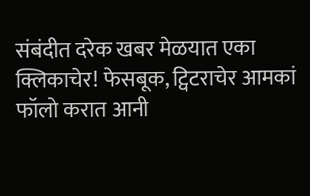संबंदीत दरेक खबर मेळयात एका क्लिकाचेर! फेसबूक, ट्विटराचेर आमकां फॉलो करात आनी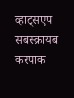व्हाट्सएप सबस्क्रायब करपाक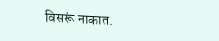विसरूं नाकात.